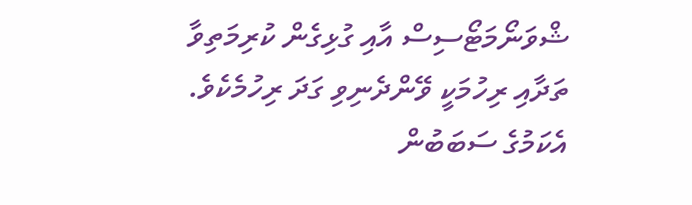ޝްވަނޯމަޓޯސިސް އާއި ގުޅިގެން ކުރިމަތިވާ ތަދާއި ރިހުމަކީ ވޭންދެނިވި ގަދަ ރިހުމެކެވެ. އެކަމުގެ ސަބަބުން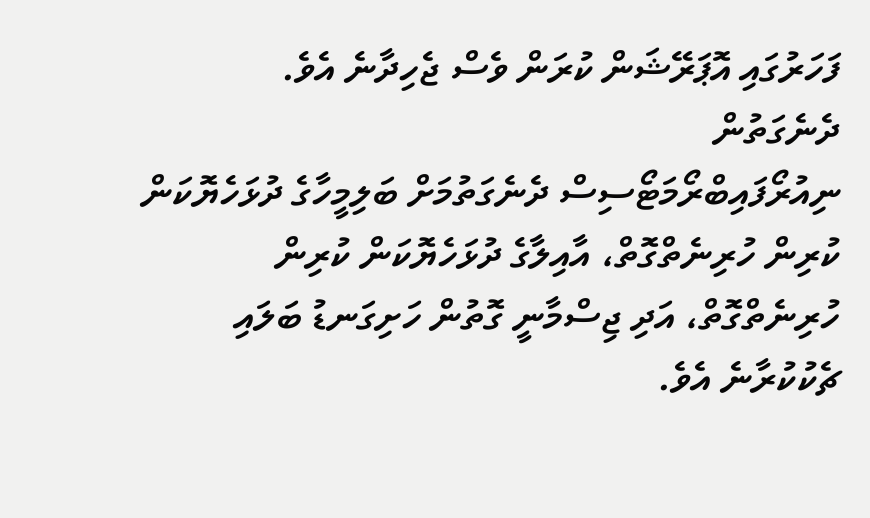ފަހަރުގައި އޮޕަރޭޝަން ކުރަން ވެސް ޖެހިދާނެ އެވެ.
ދެނެގަތުން
ނިއުރޯފައިބްރޯމަޓޯސިސް ދެނެގަތުމަށް ބަލިމީހާގެ ދުޅަހެޔޮކަން ކުރިން ހުރިނެތްގޮތް، އާއިލާގެ ދުޅަހެޔޮކަން ކުރިން ހުރިނެތްގޮތް، އަދި ޖިސްމާނީ ގޮތުން ހަށިގަނޑު ބަލައި ޗެކުކުރާނެ އެވެ.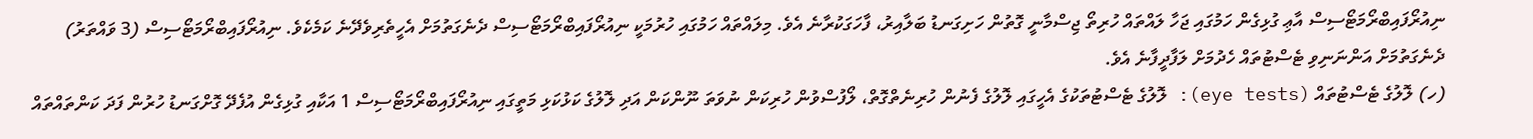ނިއުރޯފައިބްރޯމަޓޯސިސް އާޢި ގުޅިގެން ހަމުގައި ޖަހާ ލައްތައް ހުރިތޯ ޖިސްމާނީ ގޮތުން ހަށިގަނޑު ބަލާއިރު، ފާހަގަކުރާނެ އެވެ. މިލައްތައް ހަމުގައި ހުރުމަކީ ނިއުރޯފައިބްރޯމަޓޯސިސް ދެނެގަތުމަށް އެހީތެރިވެދޭނެ ކަމެކެވެ. ނިއުރޯފައިބްރޯމަޓޯސިސް (3 ވައްތަރު) ދެނެގަތުމަށް އަންނަނިވި ޓެސްޓުތައް ހެދުމަށް ލަފާދީފާނެ އެވެ.
(ހ) ލޮލުގެ ޓެސްޓުތައް (eye tests): ލޮލުގެ ޓެސްޓުތަކުގެ އެހީގައި ލޮލުގެ ފެނުން ހުރިނެތްގޮތް، ލޯފުސްވުން ހުރިކަން ނުވަތަ ނޫންކަން އަދި ލޮލުގެ ކަޅުކަޅި މަތީގައި ނިއުރޯފައިބްރޯމަޓޯސިސް 1 އަކާއި ގުޅިގެން އުފެދޭ ގޮށްގަނޑު ހުރުން ފަދަ ކަންތައްތައް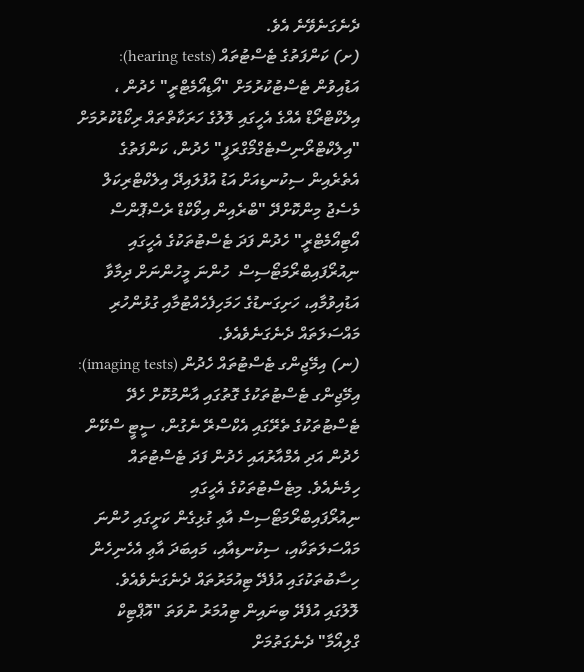ދެނެގަނެވޭނެ އެވެ.
(ށ) ކަންފަތުގެ ޓެސްޓުތައް (hearing tests): އަޑުއިވުން ޓެސްޓުކުރުމަށް "އޯޑިއޯމެޓްރީ" ހެދުން ، އިލެކްޓްރޯޑް އެއްގެ އެހީގައި ލޮލުގެ ހަރަކާތްތައް ރިކޯޑުކުރުމަށް "އިލެކްޓްރޯނިސްޓެގްމޯގްރަފީ" ހެދުން، ކަންފަތުގެ އެތެރެއިން ސިކުނޑިއަށް އަޑު އުފުލައިދޭ އިލެކްޓްރިކަލް މެސެޖު މިންކޮށްދޭ "ބްރެއިން އިވޯކްޑް ރެސްޕޮންސް އޯޓިއޯމެޓްރީ" ހެދުން ފަދަ ޓެސްޓުތަކުގެ އެހީގައި ނިއުރޯފައިބްރޯމަޓޯސިސް  ހުންނަ މީހުންނަށް ދިމާވާ އަޑުއިވުމާއި، ހަށިގަނޑުގެ ހަމަހިފެހެއްޓުމާއި ގުޅުންހުރި މައްސަލަތައް ދެނެގަނެވެއެވެ.
(ނ) އިމޭޖިންގ ޓެސްޓުތައް ހެދުން (imaging tests): އިމޭޖިންގ ޓެސްޓުތަކުގެ ގޮތުގައި އާންމުކޮށް ހެދޭ ޓެސްޓުތަކުގެ ތެރޭގައި އެކްސްރޭ ނެގުން، ސީޓީ ސްކޭން ހެދުން އަދި އެމްއާރުއައި ހެދުން ފަދަ ޓެސްޓުތައް ހިމެނެއެވެ. މިޓެސްޓުތަކުގެ އެހީގައި ނިއުރޯފައިބްރޯމަޓޯސިސް އާޢި ގުޅިގެން ކަށީގައި ހުންނަ މައްސަލަތަކާއި، ސިކުނޑިއާއި، މައިބަދަ އާޢި އެހެނިހެން ހިސާބުތަކުގައި އުފެދޭ ޓިއުމަރުތައް ދެނެގަނެވެއެވެ. ލޮލުގައި އުފެދޭ ބިނައިން ޓިއުމަރު ނުވަތަ "އޮޕްޓިކް ގްލިއޯމާ" ދެނެގަތުމަށް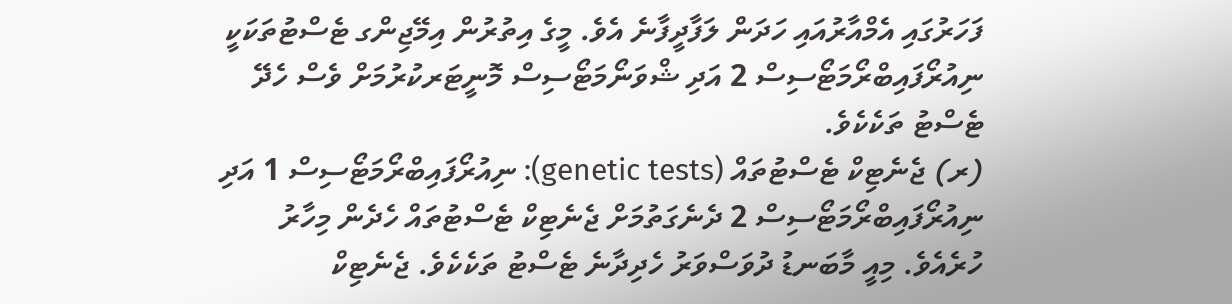ފަހަރުގައި އެމްއާރުއައި ހަދަން ލަފާދީފާނެ އެވެ. މީގެ އިތުރުން އިމޭޖިންގ ޓެސްޓުތަކަކީ ނިއުރޯފައިބްރޯމަޓޯސިސް 2 އަދި ޝްވަނޯމަޓޯސިސް މޮނީޓަރކުރުމަށް ވެސް ހެދޭ ޓެސްޓު ތަކެކެވެ.
(ރ) ޖެނެޓިކް ޓެސްޓުތައް (genetic tests): ނިއުރޯފައިބްރޯމަޓޯސިސް 1 އަދި ނިއުރޯފައިބްރޯމަޓޯސިސް 2 ދެނެގަތުމަށް ޖެނެޓިކް ޓެސްޓުތައް ހެދެން މިހާރު ހުރެއެވެ. މިއީ މާބަނޑު ދުވަސްވަރު ހެދިދާނެ ޓެސްޓު ތަކެކެވެ. ޖެނެޓިކް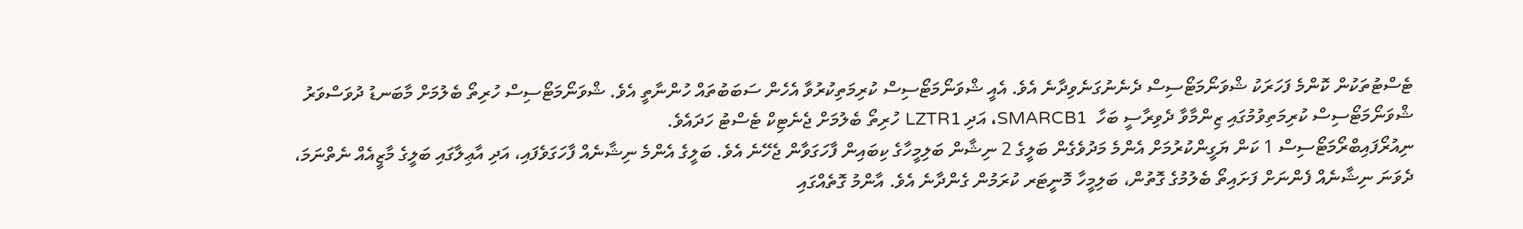ޓެސްޓުތަކުން ކޮންމެ ފަހަރަކު ޝްވަނޯމަޓޯސިސް ދެނެނުގަނެވިދާނެ އެވެ. އެއީ ޝްވަނޯމަޓޯސިސް ކުރިމަތިކުރުވާ އެހެން ސަބަބުތައް ހުންނާތީ އެވެ. ޝްވަނޯމަޓޯސިސް ހުރިތޯ ބެލުމަށް މާބަނޑު ދުވަސްވަރު ޝްވަނޯމަޓޯސިސް ކުރިމަތިވުމުގައި ޒިންމާވާ ދެވިރާސީ ބަހާ  SMARCB1، އަދި LZTR1 ހުރިތޯ ބެލުމަށް ޖެނެޓިކް ޓެސްޓު ހަދައެވެ.
ނިއުރޯފައިބްރޯމަޓޯސިސް 1 ކަން ޔަގީންކުރުމަށް އެންމެ މަދުވެގެން ބަލީގެ 2 ނިޝާން ބަލިމީހާގެ ކިބައިން ފާހަގަވާން ޖެހޭނެ އެވެ. ބަލީގެ އެންމެ ނިޝާނެއް ފާހަގަވެފައި، އަދި އާޢިލާގައި ބަލީގެ މާޒީއެއް ނެތްނަމަ، ދެވަނަ ނިޝާނެއް ފެންނަށް ފަށައިތޯ ބެލުމުގެ ގޮތުން، ބަލިމީހާ މޮނީޓަރ ކުރަމުން ގެންދާނެ އެވެ. އާންމު ގޮތެއްގައި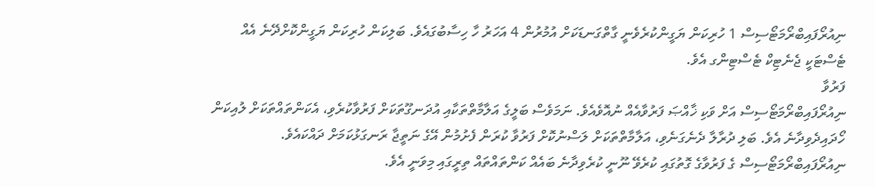ނިއުރޯފައިބްރޯމަޓޯސިސް 1 ހުރިކަން ޔަގީންކުރެވެނީ ގާތްގަނޑަކަށް އުމުރުން 4 އަހަރު ހާ ހިސާބުގައެވެ. ބަލިކަން ހުރިކަން ޔަގީންކޮށްދޭނެ އެއް ޓެސްޓަކީ ޖެނެޓިކް ޓެސްޓިންގ އެވެ.
ފަރުވާ
ނިއުރޯފައިބްރޯމަޓޯސިސް އަށް ވަކި ޚާއްޞަ ފަރުވާއެއް ނުއޮވެއެވެ. ނަމަވެސް ބަލީގެ އަލާމާތްތަކާއި އުދަނގޫތަކަށް ފަރުވާކުރެވި، އެކަންތައްތަކަށް ލުއިކަން ހޯދައިދެވިދާނެ އެވެ. ބަލި ދުރާލާ ދެނެގަނެވި، އަލާމާތްތަކަށް ލަސްނުކޮށް ފަރުވާ ކުރަން ފެށުމުން އޭގެ ނަތީޖާ ރަނގަޅުކަމަށް ދައްކައެވެ. ނިއުރޯފައިބްރޯމަޓޯސިސް ގެ ފަރުވާގެ ގޮތުގައި ކުރެވޭ ނޫނީ ކުރެވިދާނެ ބައެއް ކަންތައްތައް ތިރީގައި މިވަނީ އެވެ.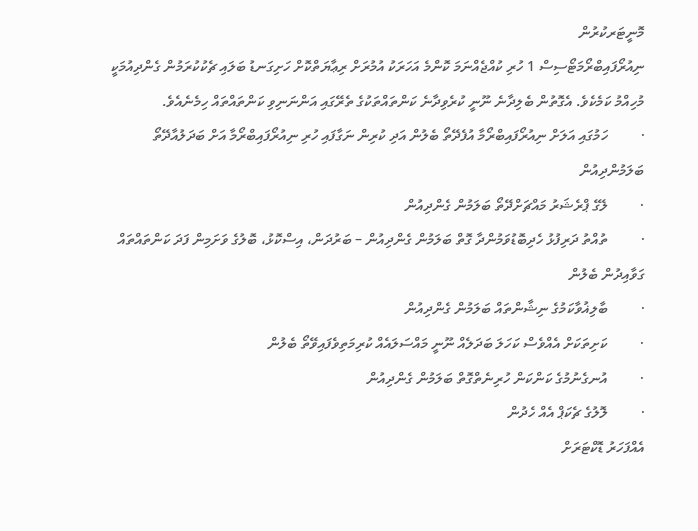މޮނީޓަރކުރުން
ނިއުރޯފައިބްރޯމަޓޯސިސް 1 ހުރި ކުއްޖެއްނަމަ ކޮންމެ އަހަރަކު އުމުރަށް ރިޢާޔަތްކޮށް ހަށިގަނޑު ބަލައި ޗެކުކުރަމުން ގެންދިއުމަކީ މުހިއްމު ކަމެކެވެ. އެގޮތުން ބެލިދާނެ ނޫނީ ކުރެވިދާނެ ކަންތައްތަކުގެ ތެރޭގައި އަންނަނިވި ކަންތައްތައް ހިމެނެއެވެ.
·         ހަމުގައި އަލަށް ނިއުރޯފައިބްރޯމާ އުފެދޭތޯ ބެލުން އަދި ކުރިން ނަގާފައި ހުރި ނިއުރޯފައިބްރޯމާ އަށް ބަދަލުއާދޭތޯ ބަލަމުންދިއުން
·         ލޭގެ ޕްރެޝަރު މައްޗަށްދޭތޯ ބަލަމުން ގެންދިއުން
·         ތުއްތު ދަރިފުޅު ހެދިބޮޑުވަމުންދާ ގޮތް ބަލަމުން ގެންދިއުން – ބަރުދަން، އިސްކޮޅު، ބޮލުގެ ވަށަމިން ފަދަ ކަންތައްތައް ގަވާއިދުން ބެލުން
·         ބާލިޣުވާކަމުގެ ނިޝާންތައް ބަލަމުން ގެންދިއުން
·         ކަށިތަކަށް އެއްވެސް ކަހަލަ ބަދަލެއް ނޫނީ މައްސަލައެއް ކުރިމަތިވެފައިވޭތޯ ބެލުން
·         އުނގެނުމުގެ ކަންކަން ހުރިނެތްގޮތް ބަލަމުން ގެންދިއުން
·         ލޮލުގެ ޗެކަޕް އެއް ހެދުން
އެއްފަހަރު ޑޮކްޓަރަށް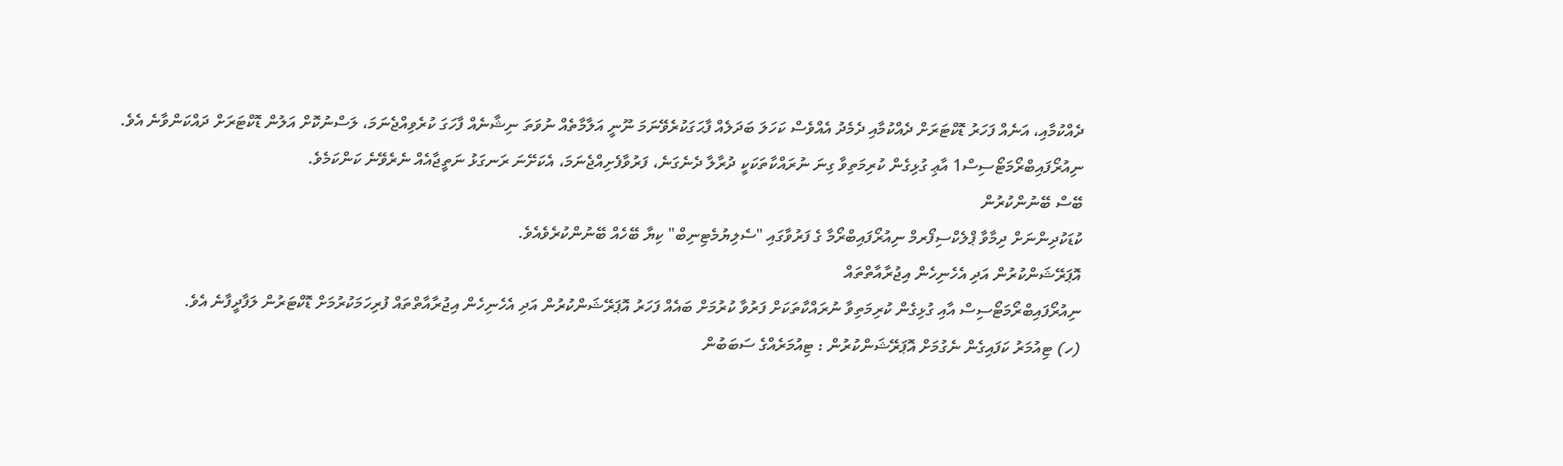ދެއްކުމާއި، އަނެއް ފަހަރު ޑޮކްޓަރަށް ދެއްކުމާއި ދެމެދު އެއްވެސް ކަހަލަ ބަދަލެއް ފާޙަގަކުރެވޭނަމަ ނޫނީ އަލާމާތެއް ނުވަތަ ނިޝާނެއް ފާހަގަ ކުރެވިއްޖެނަމަ، ލަސްނުކޮށް އަލުން ޑޮކްޓަރަށް ދައްކަންވާނެ އެވެ. ނިއުރޯފައިބްރޯމަޓޯސިސް1 އާޢި ގުޅިގެން ކުރިމަތިވާ ގިނަ ނުރައްކާތަކަކީ ދުރާލާ ދެނެގަނެ، ފަރުވާފެށިއްޖެނަމަ، އެކަށޭނަ ރަނގަޅު ނަތީޖާއެއް ނެރެވޭނެ ކަންކަމެވެ.
ބޭސް ބޭނުންކުރުން
ކުޑަކުދިންނަށް ދިމާވާ ޕްލެކްސިފޯރމް ނިއުރޯފައިބްރޯމާ ގެ ފަރުވާގައި "ސެލިޔުމެޓިނިބް" ކިޔާ ބޭހެއް ބޭނުންކުރެވެއެވެ.
އޮޕަރޭޝަންކުރުން އަދި އެހެނިހެން އިޖުރާއާތްތައް
ނިއުރޯފައިބްރޯމަޓޯސިސް އާއި ގުޅިގެން ކުރިމަތިވާ ނުރައްކާތަކަށް ފަރުވާ ކުރުމަށް ބައެއް ފަހަރު އޮޕަރޭޝަންކުރުން އަދި އެހެނިހެން އިޖުރާއާތްތައް ފުރިހަމަކުރުމަށް ޑޮކްޓަރުން ލަފާދީފާނެ އެވެ.
(ހ) ޓިއުމަރު ކަފައިގެން ނެގުމަށް އޮޕަރޭޝަންކުރުން : ޓިއުމަރެއްގެ ސަބަބުން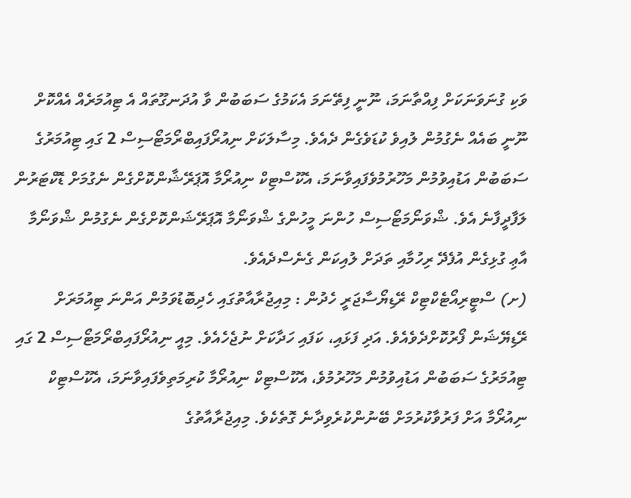ވަކި ގުނަވަނަކަށް ފިއްތާނަމަ، ނޫނީ ފިތޭނަމަ އެކަމުގެ ސަބަބުން ވާ އުދަނގޫތައް އެ ޓިއުމަރެއް އެއްކޮށް ނޫނީ ބައެއް ނެގުމުން ލުއިވެ ކުޑަވެގެން ދެއެވެ. މިސާލަކަށް ނިއުރޯފައިބްރޯމަޓޯސިސް 2 ގައި ޓިއުމަރުގެ ސަބަބުން އަޑުއިވުމުން މަހޫރުމުވެފައިވާނަމަ، އެކޫސްޓިކް ނިއުރޯމާ އޮޕަރޭޝާންކޮށްގެން ނެގުމަށް ޑޮކްޓަރުން ލަފާދީފާނެ އެވެ. ޝްވަނޯމަޓޯސިސް ހުންނަ މީހުންގެ ޝްވަނޯމާ އޮޕަރޭޝަންކޮށްގެން ނެގުމުން ޝްވަނޯމާ އާޢި ގުޅިގެން އުފެދޭ ރިހުމާއި ތަދަށް ލުއިކަން ގެނެސްދެއެވެ.
(ށ) ސްޓީރިއޯޓެކްޓިކް ރޭޑިޔޯސާޖަރީ ހެދުން : މިއިޖުރާއާތުގައި ހެދިބޮޑުވަމުން އަންނަ ޓިއުމަރަށް ރޭޑިޔޭޝަން ފޯރުކޮށްދެވެއެވެ. އަދި ފަޅައި، ކަފައި ހަދާކަށް ނުޖެހެއެވެ. މިއީ ނިއުރޯފައިބްރޯމަޓޯސިސް 2 ގައި ޓިއުމަރުގެ ސަބަބުން އަޑުއިވުމުން މަހޫރުމުވެ، އެކޫސްޓިކް ނިއުރޯމާ ކުރިމަތިވެފައިވާނަމަ، އެކޫސްޓިކް ނިއުރޯމާ އަށް ފަރުވާކުރުމަށް ބޭނުންކުރެވިދާނެ ގޮތެކެވެ. މިއިޖުރާއާތުގެ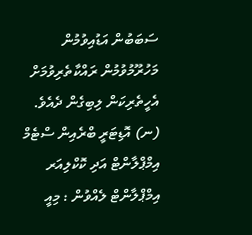ސަބަބުން އަޑުއިވުމުން މަހުރޫމުވުމުން ރައްކާތެރިވުމަށް އެހީތެރިކަން ލިބިގެން ދެއެވެ.
(ނ) އޮޑިޓަރީ ބްރެއިން ސްޓެމް އިމްޕްލާންޓް އަދި ކޮކްލިއަރ އިމްޕްލާންޓް ލެއްވުން : މިއީ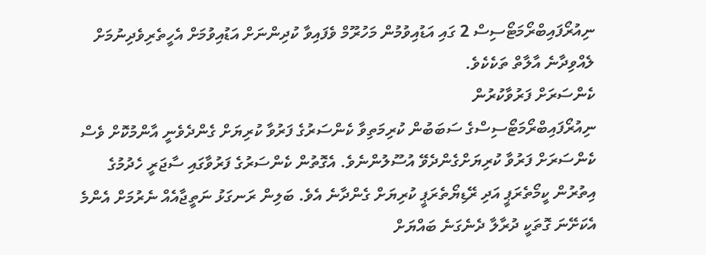ނިއުރޯފައިބްރޯމަޓޯސިސް 2 ގައި އަޑުއިވުމުން މަހުރޫމް ވެފައިވާ ކުދިންނަށް އަޑުއިވުމަށް އެހީތެރިވެދިނުމަށް ލެއްވިދާނެ އާލާތް ތަކެކެވެ.
ކެންސަރަށް ފަރުވާކުރުން
ނިއުރޯފައިބްރޯމަޓޯސިސްގެ ސަބަބުން ކުރިމަތިވާ ކެންސަރުގެ ފަރުވާ ކުރިޔަށް ގެންދެވެނީ އާންމުކޮށް ވެސް ކެންސަރަށް ފަރުވާ ކުރިޔަށްގެންދެވޭ އުސޫލުންނެވެ. އެގޮތުން ކެންސަރުގެ ފަރުވާގައި ސާޖަރީ ހެދުމުގެ އިތުރުން ކީމޯތެރަޕީ އަދި ރޭޑިޔޯތެރަޕީ ކުރިޔަށް ގެންދާނެ އެވެ. ބަލިން ރަނގަޅު ނަތީޖާއެއް ނެރުމަށް އެންމެ އެކަށޭނަ ގޮތަކީ ދުރާލާ ދެނެގަނެ ބައްޔަށް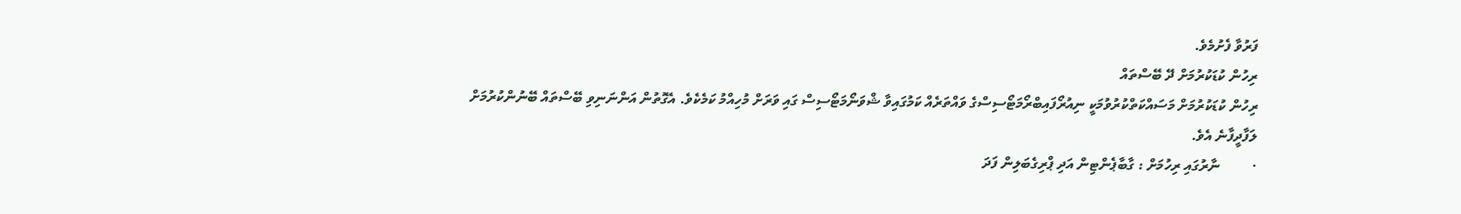ފަރުވާ ފެށުމެވެ.
ރިހުން ކުޑަކުރުމަށް ދޭ ބޭސްތައް
ރިހުން ކުޑަކުރުމަށް މަސައްކަތްކުރުވުމަކީ ނިއުރޯފައިބްރޯމަޓޯސިސްގެ ވައްތަރެއް ކަމުގައިވާ ޝްވަނޯމަޓޯސިސް ގައި ވަރަށް މުހިއްމު ކަމެކެވެ. އެގޮތުން އަންނަނިވި ބޭސްތައް ބޭނުންކުރުމަށް ލަފާދީފާނެ އެވެ.
·         ނާރުގައި ރިހުމަށް : ގާބާޕެންޓިން އަދި ޕްރިގެބަލިން ފަދަ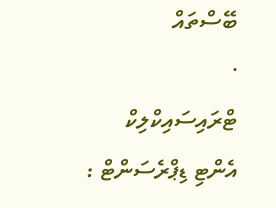ބޭސްތައް
·         ޓްރައިސައިކްލިކް އެންޓި ޑިޕްރެސަންޓް :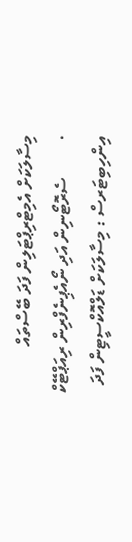މިސާލަކަށް އެމިޓްރިޕްޓަލިން ފަދަ ބޭސްތައް
·         ސެރޮޓޯނިން އަދި ނޯއެޕިނެފްރިން ރިއަޕްޓޭކް އިންހިބިޓަރސް : މިސާލަކަށް ޑަލްއޮކްސީޓިން ފަދަ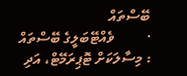ބޭސްތައް
·         ވެއްޓޭބަލީގެ ބޭސްތައް : މިސާލަކަށް ޓޮޕިރަމޭޓް، އަދި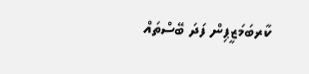ކާރބަމަޒީޕިން ފަދަ ބޭސްތައް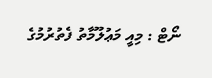ނޯޓް : މިއީ މަޢުލޫމާތު ފެތުރުމުގެ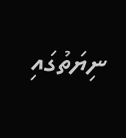ނިޔަތުގައި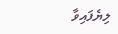ލިޔެފައިވާ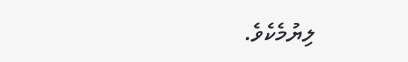ލިޔުމެކެވެ.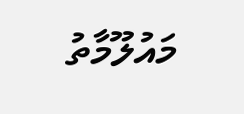މައުލޫމާތު